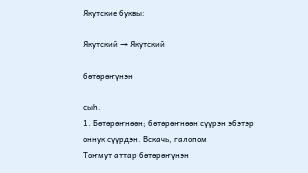Якутские буквы:

Якутский → Якутский

бөтөрөҥүнэн

сыһ.
1. Бөтөрөҥнөөн; бөтөрөҥнөөн сүүрэн эбэтэр оннук сүүрдэн. Вскачь, галопом
Тоҥмут аттар бөтөрөҥүнэн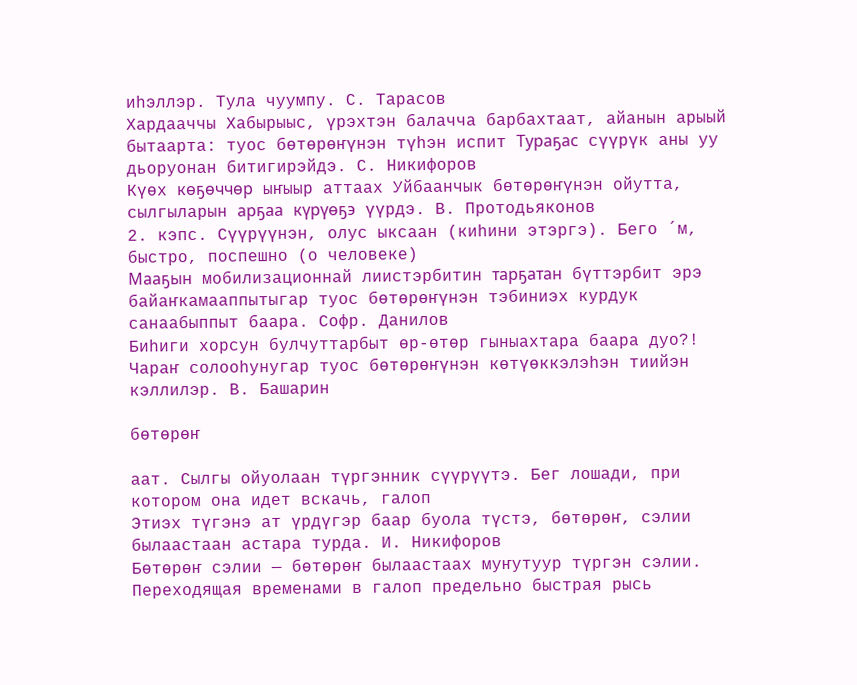иһэллэр. Тула чуумпу. С. Тарасов
Хардааччы Хабырыыс, үрэхтэн балачча барбахтаат, айанын арыый бытаарта: туос бөтөрөҥүнэн түһэн испит Тураҕас сүүрүк аны уу дьоруонан битигирэйдэ. С. Никифоров
Күөх көҕөччөр ыҥыыр аттаах Уйбаанчык бөтөрөҥүнэн ойутта, сылгыларын арҕаа күрүөҕэ үүрдэ. В. Протодьяконов
2. кэпс. Сүүрүүнэн, олус ыксаан (киһини этэргэ). Бего ´м, быстро, поспешно (о человеке)
Мааҕын мобилизационнай лиистэрбитин тарҕатан бүттэрбит эрэ байаҥкамааппытыгар туос бөтөрөҥүнэн тэбиниэх курдук санаабыппыт баара. Софр. Данилов
Биһиги хорсун булчуттарбыт өр-өтөр гыныахтара баара дуо?! Чараҥ солооһунугар туос бөтөрөҥүнэн көтүөккэлэһэн тиийэн кэллилэр. В. Башарин

бөтөрөҥ

аат. Сылгы ойуолаан түргэнник сүүрүүтэ. Бег лошади, при котором она идет вскачь, галоп
Этиэх түгэнэ ат үрдүгэр баар буола түстэ, бөтөрөҥ, сэлии былаастаан астара турда. И. Никифоров
Бөтөрөҥ сэлии — бөтөрөҥ былаастаах муҥутуур түргэн сэлии. Переходящая временами в галоп предельно быстрая рысь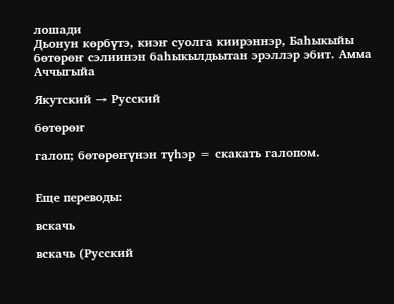лошади
Дьонун көрбүтэ, киэҥ суолга киирэннэр, Баһыкыйы бөтөрөҥ сэлиинэн баһыкылдьытан эрэллэр эбит. Амма Аччыгыйа

Якутский → Русский

бөтөрөҥ

галоп; бөтөрөҥүнэн түһэр = скакать галопом.


Еще переводы:

вскачь

вскачь (Русский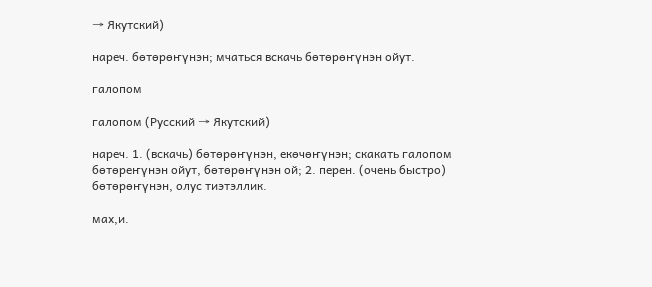→ Якутский)

нареч. бөтөрөҥүнэн; мчаться вскачь бөтөрөҥүнэн ойут.

галопом

галопом (Русский → Якутский)

нареч. 1. (вскачь) бөтөрөҥүнэн, екөчөҥүнэн; скакать галопом бөтөреҥүнэн ойут, бөтөрөҥүнэн ой; 2. перен. (очень быстро) бөтөрөҥүнэн, олус тиэтэллик.

мах,и.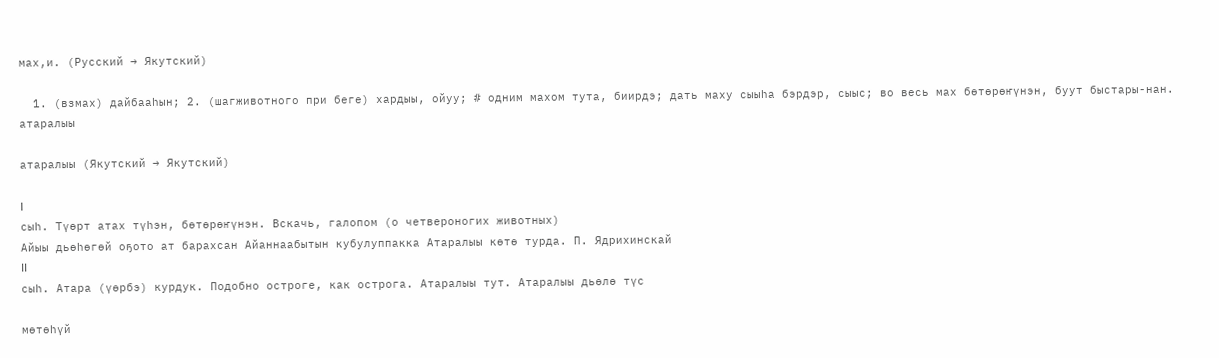мах,и. (Русский → Якутский)

  1. (взмах) дайбааһын; 2. (шагживотного при беге) хардыы, ойуу; # одним махом тута, биирдэ; дать маху сыыһа бэрдэр, сыыс; во весь мах бөтөрөҥүнэн, буут быстары-нан.
атаралыы

атаралыы (Якутский → Якутский)

I
сыһ. Түөрт атах түһэн, бөтөрөҥүнэн. Вскачь, галопом (о четвероногих животных)
Айыы дьөһөгөй оҕото ат барахсан Айаннаабытын кубулуппакка Атаралыы көтө турда. П. Ядрихинскай
II
сыһ. Атара (үөрбэ) курдук. Подобно остроге, как острога. Атаралыы тут. Атаралыы дьөлө түс

мөтөһүй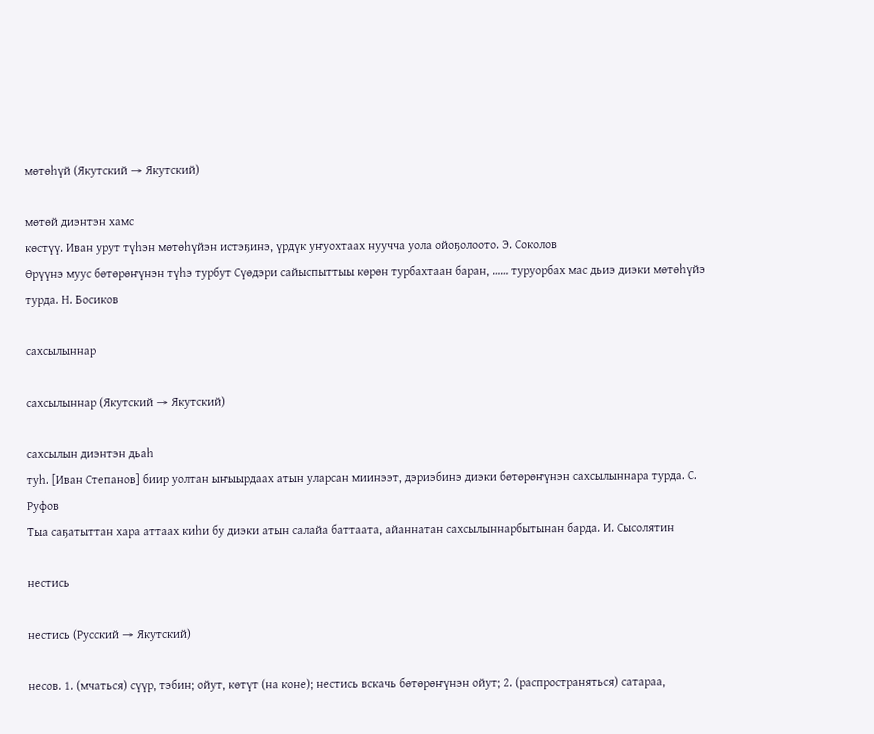мөтөһүй (Якутский → Якутский)

мөтөй диэнтэн хамс
көстүү. Иван урут түһэн мөтөһүйэн истэҕинэ, үрдүк уҥуохтаах нуучча уола ойоҕолоото. Э. Соколов
Өрүүнэ муус бөтөрөҥүнэн түһэ турбут Сүөдэри сайыспыттыы көрөн турбахтаан баран, …… туруорбах мас дьиэ диэки мөтөһүйэ турда. Н. Босиков

сахсылыннар

сахсылыннар (Якутский → Якутский)

сахсылын диэнтэн дьаһ
туһ. [Иван Степанов] биир уолтан ыҥыырдаах атын уларсан миинээт, дэриэбинэ диэки бөтөрөҥүнэн сахсылыннара турда. С. Руфов
Тыа саҕатыттан хара аттаах киһи бу диэки атын салайа баттаата, айаннатан сахсылыннарбытынан барда. И. Сысолятин

нестись

нестись (Русский → Якутский)

несов. 1. (мчаться) сүүр, тэбин; ойут, көтүт (на коне); нестись вскачь бөтөрөҥүнэн ойут; 2. (распространяться) сатараа,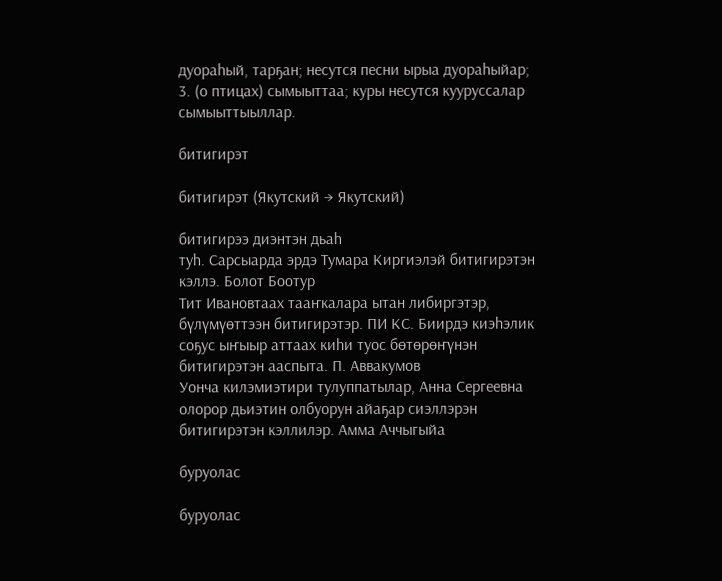дуораһый, тарҕан; несутся песни ырыа дуораһыйар; 3. (о птицах) сымыыттаа; куры несутся кууруссалар сымыыттыыллар.

битигирэт

битигирэт (Якутский → Якутский)

битигирээ диэнтэн дьаһ
туһ. Сарсыарда эрдэ Тумара Киргиэлэй битигирэтэн кэллэ. Болот Боотур
Тит Ивановтаах тааҥкалара ытан либиргэтэр, бүлүмүөттээн битигирэтэр. ПИ КС. Биирдэ киэһэлик соҕус ыҥыыр аттаах киһи туос бөтөрөҥүнэн битигирэтэн ааспыта. П. Аввакумов
Уонча килэмиэтири тулуппатылар, Анна Сергеевна олорор дьиэтин олбуорун айаҕар сиэллэрэн битигирэтэн кэллилэр. Амма Аччыгыйа

буруолас

буруолас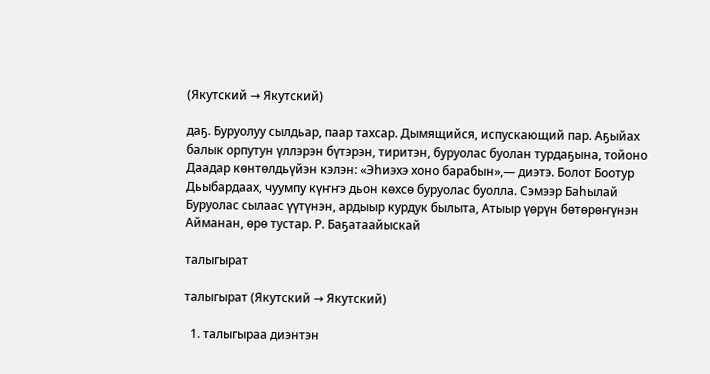(Якутский → Якутский)

даҕ. Буруолуу сылдьар, паар тахсар. Дымящийся, испускающий пар. Аҕыйах балык орпутун үллэрэн бүтэрэн, тиритэн, буруолас буолан турдаҕына, тойоно Даадар көнтөлдьүйэн кэлэн: «Эһиэхэ хоно барабын»,— диэтэ. Болот Боотур
Дьыбардаах, чуумпу күҥҥэ дьон көхсө буруолас буолла. Сэмээр Баһылай
Буруолас сылаас үүтүнэн, ардыыр курдук былыта, Атыыр үөрүн бөтөрөҥүнэн Айманан, өрө тустар. Р. Баҕатаайыскай

талыгырат

талыгырат (Якутский → Якутский)

  1. талыгыраа диэнтэн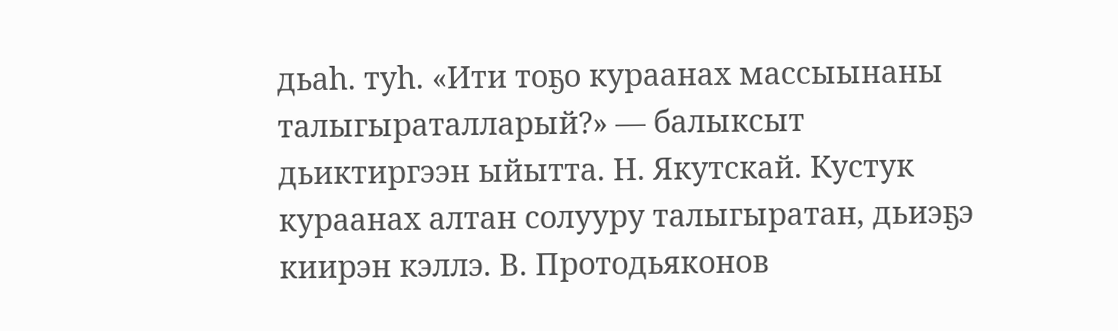дьаһ. туһ. «Ити тоҕо кураанах массыынаны талыгыраталларый?» — балыксыт дьиктиргээн ыйытта. Н. Якутскай. Кустук кураанах алтан солууру талыгыратан, дьиэҕэ киирэн кэллэ. В. Протодьяконов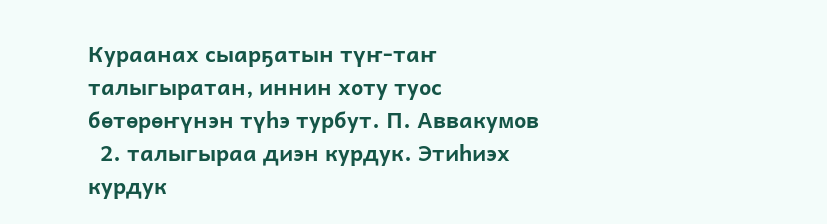Кураанах сыарҕатын түҥ-таҥ талыгыратан, иннин хоту туос бөтөрөҥүнэн түһэ турбут. П. Аввакумов
  2. талыгыраа диэн курдук. Этиһиэх курдук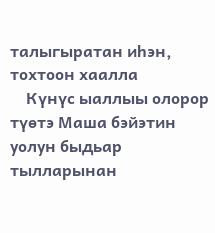талыгыратан иһэн, тохтоон хаалла
    Күнүс ыаллыы олорор түөтэ Маша бэйэтин уолун быдьар тылларынан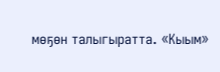мөҕөн талыгыратта. «Кыым»